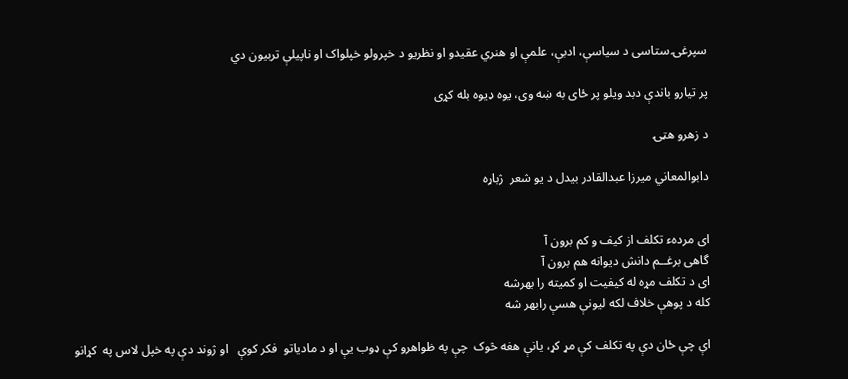سپرغۍ ستاسی د سياسې، ادبې، علمې او هنري عقيدو او نظريو د خپرولو خپلواک او ناپيلې تربيون دي

پر تيارو باندې دبد ويلو پر ځای به ښه وی، يوه ډيوه بله کړی

د زهرو هټۍ

دابوالمعاني ميرزا عبدالقادر بيدل‌ د يو شعر  ژباړه


ای مردهء تکلف از کیف و کم برون آ
گاهی برغــم دانش دیوانه هم برون آ
ای د تکلف مړه له کیفیت او کمیته را بهرشه
کله د پوهې خلاف لکه ليونې هسې رابهر شه

اې چې ځان دې په تکلف کې مړ کړ، يانې هغه څوک  چې په ظواهرو کې ډوب يې او د مادياتو  فکر کوې   او ژوند دې په خپل لاس په  کړانو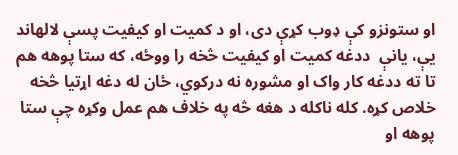او ستونزو کې ډوب کړې دی، او د کمیت او کیفیت پسې لالهاند يې، يانې  ددغه کمیت او کیفیت څخه را ووځه، که ستا پوهه هم تا ته ددغه کار واک او مشوره نه درکوي، ځان له دغه اړتيا څخه خلاص کړه. کله ناکله د هغه څه په خلاف هم عمل وکړه چې ستا پوهه او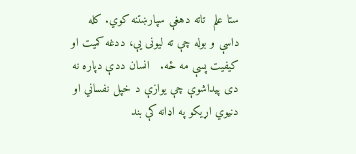ستا علم  تاته دهغې سپارښتنه کوي. کله داسې و بوله چې ته لیونی يې، ددغه کمیت او کیفيت پسې مه ځه.   انسان ددې دپاره نه دی پيداشوې چې يوازې د خپل نفساني او دنيوي اړيکو په اډانه کې بند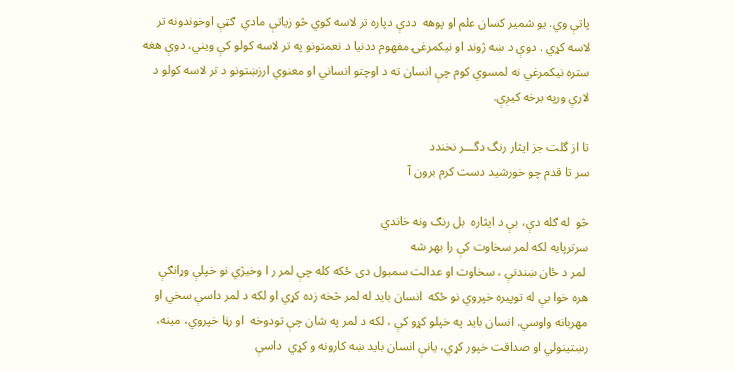پاتې وي. يو شمير کسان علم او پوهه  ددې دپاره تر لاسه کوي څو زياتې مادي  ګټې اوخوندونه تر لاسه کړي . دوې د ښه ژوند او نيکمرغۍ مفهوم ددنیا د نعمتونو په تر لاسه کولو کې ویني، دوې هغه ستره نیکمرغي نه لمسوي کوم چې انسان ته د اوچتو انساني او معنوي ارزښتونو د تر لاسه کولو د لارې ورپه برخه کيږې.

تا از گلت جز ایثار رنگ دگـــر نخندد
سر تا قدم چو خورشید دست کرم برون آ

څو  له ګله دې، بې د ايثاره  بل رنګ ونه خاندي
سرترپايه لکه لمر سخاوت کې را بهر شه
 لمر د ځان ښندنې ، سخاوت او عدالت سمبول دی ځکه کله چې لمر ر ا وخيژي نو خپلې وړانګې هره خوا بې له توپيره خپروي نو ځکه  انسان بايد له لمر څخه زده کړي او لکه د لمر داسې سخي او مهربانه واوسي. انسان بايد په خپلو کړو کې ، لکه د لمر په شان چې تودوخه  او رڼا خپروي، مينه، رښتينولي او صداقت خپور کړي، يانې انسان بايد ښه کارونه و کړي  داسې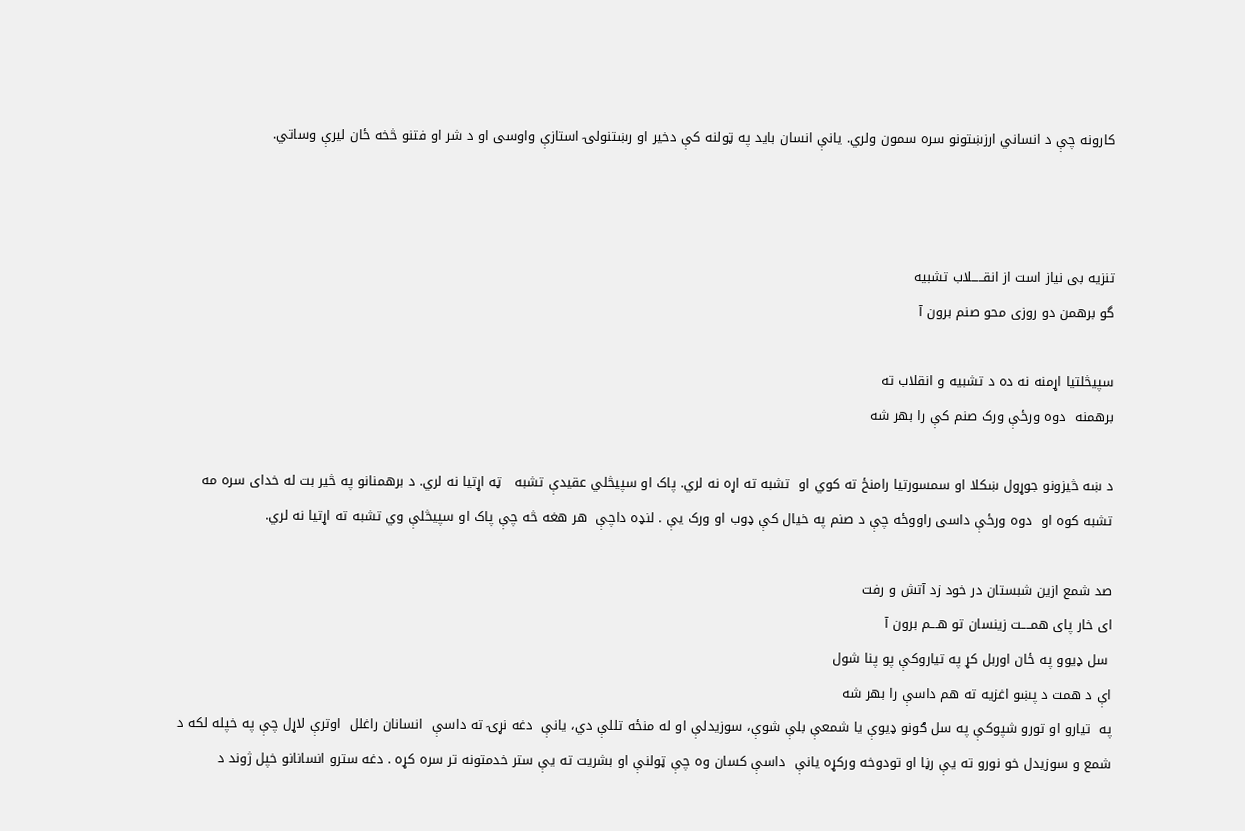کارونه چې د انساني ارزښتونو سره سمون ولري. يانې انسان بايد په ټولنه کې دخير او رښتنولۍ استازې واوسی او د شر او فتنو څخه ځان لیرې وساتي.



تنزیه بی نیاز است از انقـــــلاب تشبیه
گو برهمن دو روزی محو صنم برون آ

سپيڅلتيا اړمنه نه ده د تشبیه و انقلاب ته
برهمنه  دوه ورځې ورک صنم کې را بهر شه

د ښه څيزونو جوړول ښکلا او سمسورتیا رامنځ ته کوي او  تشبه ته اړه نه لري. پاک او سپيڅلي عقيدې تشبه   ټه اړتيا نه لري. د برهمنانو په څير بت له خدای سره مه تشبه کوه او  دوه ورځې داسی راووځه چې د صنم په خيال کې ډوب او ورک یې . لنډه داچې  هر هغه څه چې پاک او سپيڅلې وي تشبه ته اړتيا نه لري.

صد شمع ازین شبستان در خود زد آتش و رفت
ای خار پای همــــت زینسان تو هـــم برون آ
 سل ډيوو په ځان اوربل کړ په تياروکې پو پنا شول
اې د همت د پښو اغزيه ته هم داسې را بهر شه
په  تيارو او تورو شپوکې په سل ګونو ډيوې يا شمعې بلې شوې، سوزیدلې او له منځه تللې دي، يانې  دغه نړۍ ته داسې  انسانان راغلل  اوترې لاړل چې په خپله لکه د شمع و سوزیدل خو نورو ته يې رڼا او تودوخه ورکړه يانې  داسې کسان وه چې ټولنې او بشريت ته یې ستر خدمتونه تر سره کړه . دغه سترو انسانانو خپل ژوند د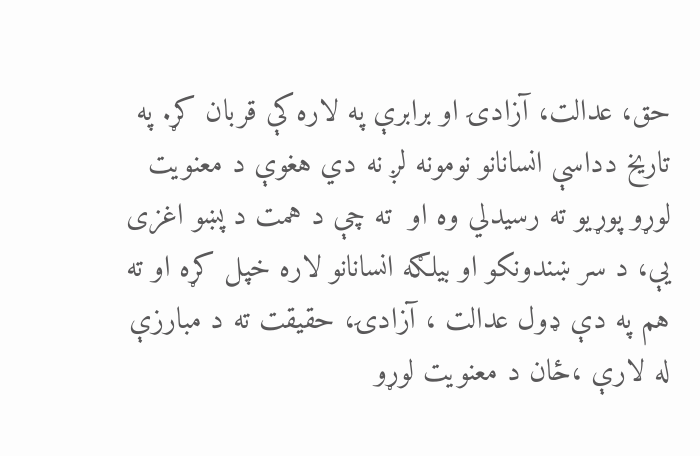حق، عدالت، آزادۍ او برابرې په لاره کې قربان کړ. په تاريخ دداسې انسانانو نومونه لږ نه دي هغوې د معنويت لوړو پوړیو ته رسيدلي وه او  ته چې د همت د پښو اغزی يې، د سر ښندونکو او بيلګه انسانانو لاره خپل کړه او ته هم په دې ډول عدالت ، آزادۍ، حقيقت ته د مبارزې له لارې ،ځان د معنويت لوړو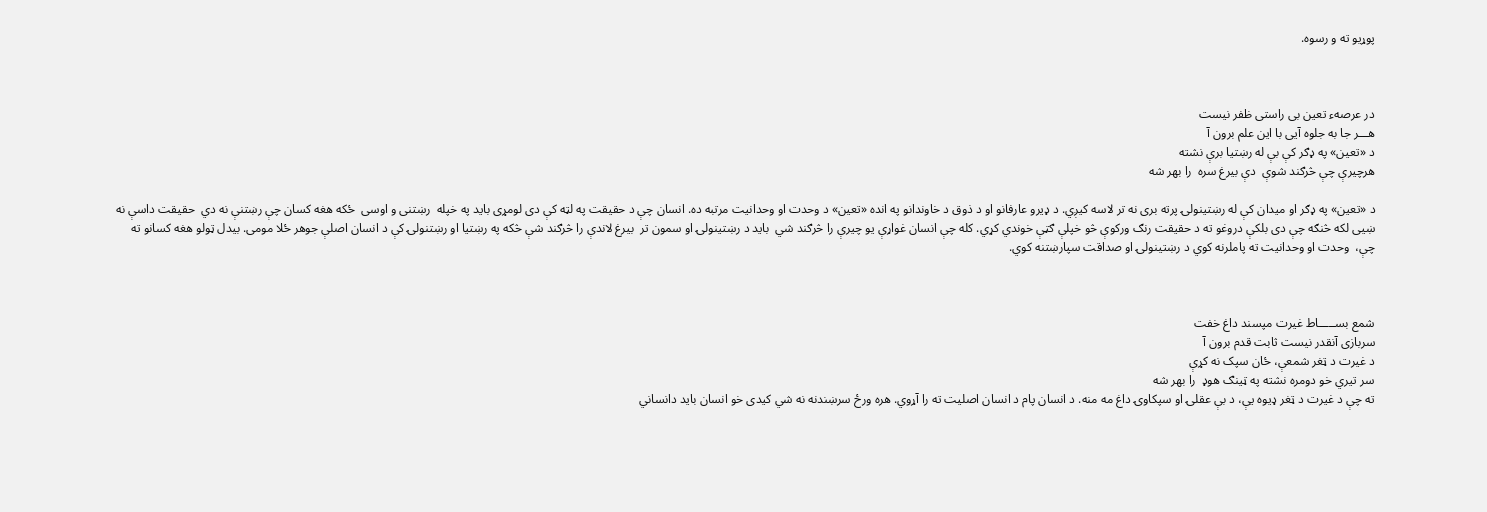پوړيو ته و رسوه.



در عرصهء تعین بی راستی ظفر نیست
هـــر جا به جلوه آیی با این علم برون آ
د «تعين» په ډګر کې بې له رښتيا برې نشته
هرچيرې چې څرګند شوې  دې بیرغ سره  را بهر شه

د «تعين» په ډګر او ميدان کې له رښتينولۍ پرته بری نه تر لاسه کيږي. د ډيرو عارفانو او د ذوق د خاوندانو په انده «تعين» د وحدت او وحدانيت مرتبه ده. انسان چې د حقيقت په لټه کې دی لومړی باید په خپله  رښتنی و اوسی  ځکه هغه کسان چې رښتنې نه دي  حقیقت داسې نه ښیی لکه څنګه چې دی بلکې دروغو ته د حقیقت رنګ ورکوې څو خپلې ګټې خوندي کړي. کله چې انسان غواړې يو چيرې را څرګند شي  بايد د رښتينولۍ او سمون تر  بيرغ لاندې را څرګند شې څکه په رښتيا او رښتنولۍ کې د انسان اصلې جوهر ځلا مومی. بيدل ټولو هغه کسانو ته چې،  وحدت او وحدانيت ته پاملرنه کوي د رښتينولۍ او صداقت سپارښتنه کوي.



شمع بســـــاط غیرت مپسند داغ خفت
سربازی آنقدر نیست ثابت قدم برون آ
د غیرت د ټغر شمعې، ځان سپک نه کړې
سر تیري خو دومره نشته په ټينګ هوډ  را بهر شه
ته چې د غيرت د ټغر ډیوه يې، د بې عقلۍ او سپکاوۍ داغ مه منه. د انسان پام د انسان اصليت ته را آړوي. هره ورځ سرښندنه نه شي کيدی خو انسان بايد دانساني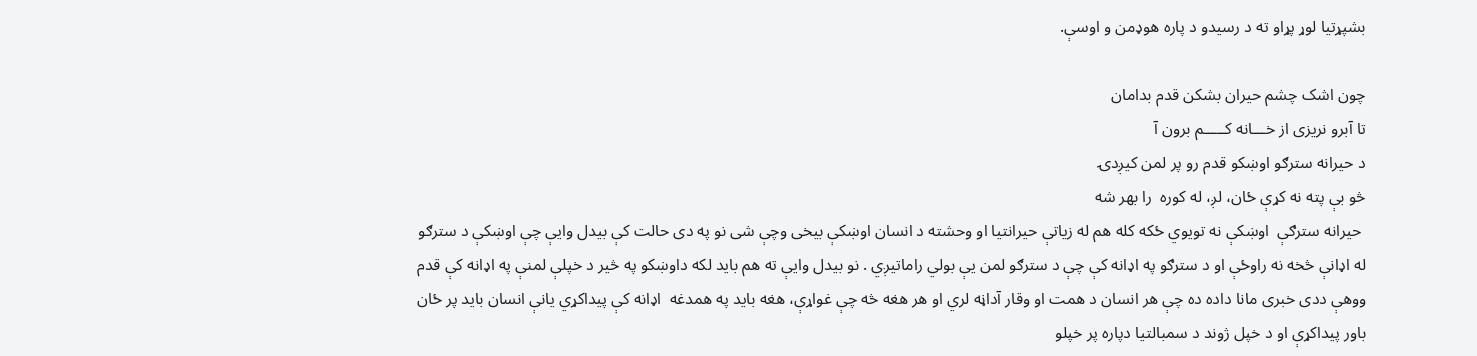بشپړتيا لوړ پړاو ته د رسيدو د پاره هوډمن و اوسې.

چون اشک چشم حیران بشکن قدم بدامان
تا آبرو نریزی از خـــانه کـــــم برون آ
د حیرانه سترګو اوښکو قدم رو پر لمن کيږدۍ
څو بې پته نه کړې ځان، لږ، له کوره  را بهر شه
 حيرانه سترګې  اوښکې نه تويوي ځکه کله هم له زياتې حيرانتيا او وحشته د انسان اوښکې بیخی وچې شی نو په دی حالت کې بیدل وايې چې اوښکې د سترګو له اډانې څخه نه راوځې او د سترګو په اډانه کې چې د سترګو لمن یې بولي راماتيږي . نو بيدل وایې ته هم بايد لکه داوښکو په څیر د خپلې لمنې په اډانه کې قدم ووهې ددی خبری مانا داده ده چې هر انسان د همت او وقار آداڼه لري او هر هغه څه چې غواړې، هغه باید په همدغه  اډانه کې پیداکړي يانې انسان بايد پر ځان باور پيداکړې او د خپل ژوند د سمبالتيا دپاره پر خپلو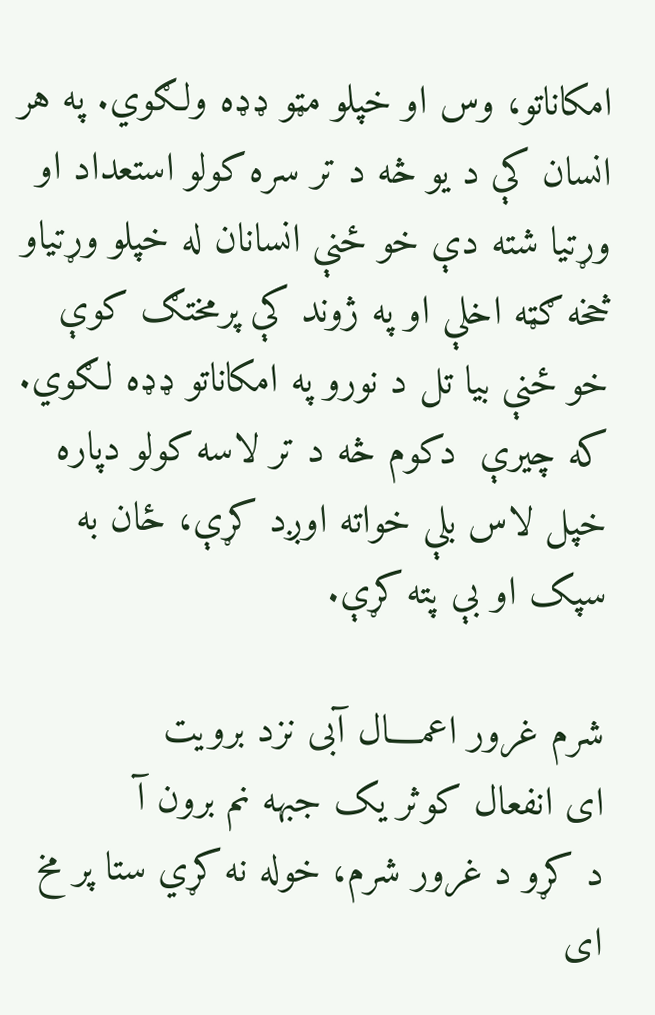امکاناتو، وس او خپلو مټو ډډه ولګوي. په هر انسان کې د يو څه د تر سره کولو استعداد او وړتيا شته دې خو ځنې انسانان له خپلو وړتیاو څخه ګټه اخلې او په ژوند کې پرمختګ کوې خو ځنې بیا تل د نورو په امکاناتو ډډه لګوي. که چيرې  دکوم څه د تر لاسه کولو دپاره خپل لاس بلې خواته اوږد کړې، ځان به سپک او بې پته کړې.

شرم غرور اعمــــال آبی نزد برویت
ای انفعال کوثر یک جبهه نم برون آ
د کړو د غرور شرم، خوله نه کړي ستا پر مخ
ای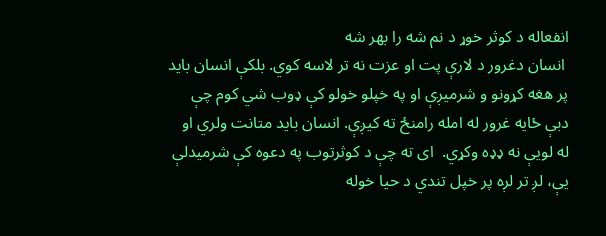انفعاله د کوثر خوړ د نم شه را بهر شه
 انسان دغرور د لارې پت او عزت نه تر لاسه کوي. بلکې انسان بايد پر هغه کړونو و شرميږې او په خپلو خولو کې ډوب شي کوم چې دبې ځايه غرور له امله رامنځ ته کيږې. انسان بايد متانت ولري او له لويې نه ډډه وکړي.  ای ته چې د کوثرتوب په دعوه کې شرمیدلې يې، لږ تر لږه پر خپل تندي د حیا خوله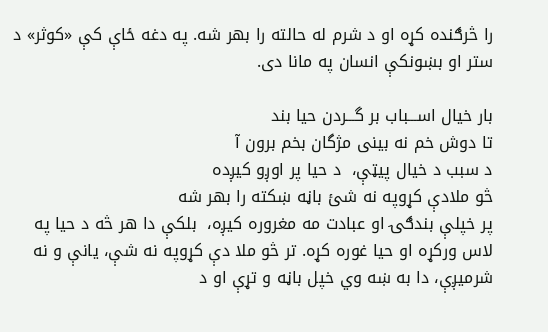را څرګنده کړه او د شرم له حالته را بهر شه. په دغه ځاې کې «کوثر» د ستر او بښونکې انسان په مانا دی.

بار خیال اســـباب بر گـــردن حیا بند
تا دوش خم نه بینی مژگان بخم برون آ
د سبب د خیال پيټې،  د حيا پر اوږو کيږده
څو ملادې کړوپه نه شئ باڼه ښکته را بهر شه
پر خپلې بندګۍ او عبادت مه مغروره کيږه،  بلکې دا هر څه د حيا په لاس ورکړه او حيا غوره کړه. تر څو ملا دې کړوپه نه شې، یانې و نه شرميږې، دا به ښه وي خپل باڼه و تړې او د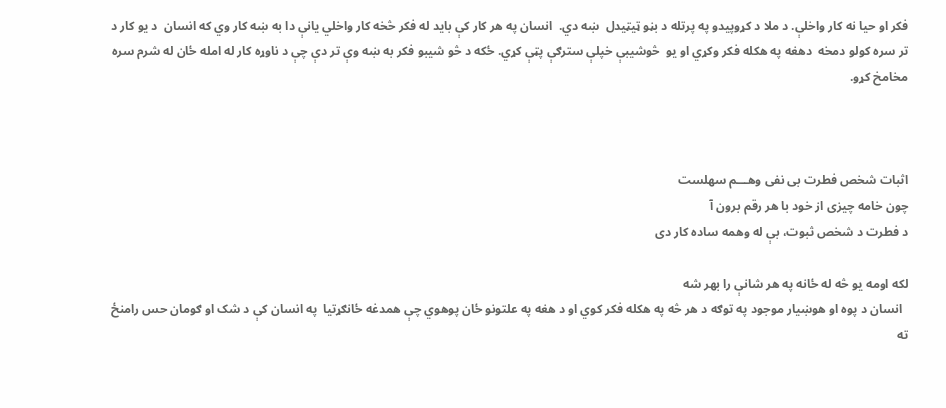فکر او حيا نه کار واخلې. د ملا د کړوپیدو په پرتله د بڼو ټيټيدل  ښه دي.  انسان په هر کار کې بايد له فکر څخه کار واخلي يانې دا به ښه کار وي که انسان  د يو کار د تر سره کولو دمخه  دهغه په هکله فکر وکړي او يو  څوشيبې خپلې سترګې پټې کړي. ځکه د څو شیبو فکر به ښه وې تر دې چې د ناوړه کار له امله ځان له شرم سره مخامخ کړو.



اثبات شخص فطرت بی نفی وهـــم سهلست
چون خامه چیزی از خود با هر رقم برون آ
د فطرت د شخص ثبوت، بې له وهمه ساده کار دی

لکه اومه يو څه له ځانه په هر شانې را بهر شه
  انسان د پوه او هوښيار موجود په توګه د هر څه په هکله فکر کوي او د هغه په علتونو ځان پوهوي چې همدغه ځانګړتيا  په انسان کې د شک او ګومان حس رامنځ ته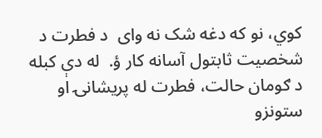کوي، نو که دغه شک نه وای  د فطرت د شخصیت ثابتول آسانه کار ؤ.  له دې کبله د ګومان حالت، فطرت له پريشانۍ او ستونزو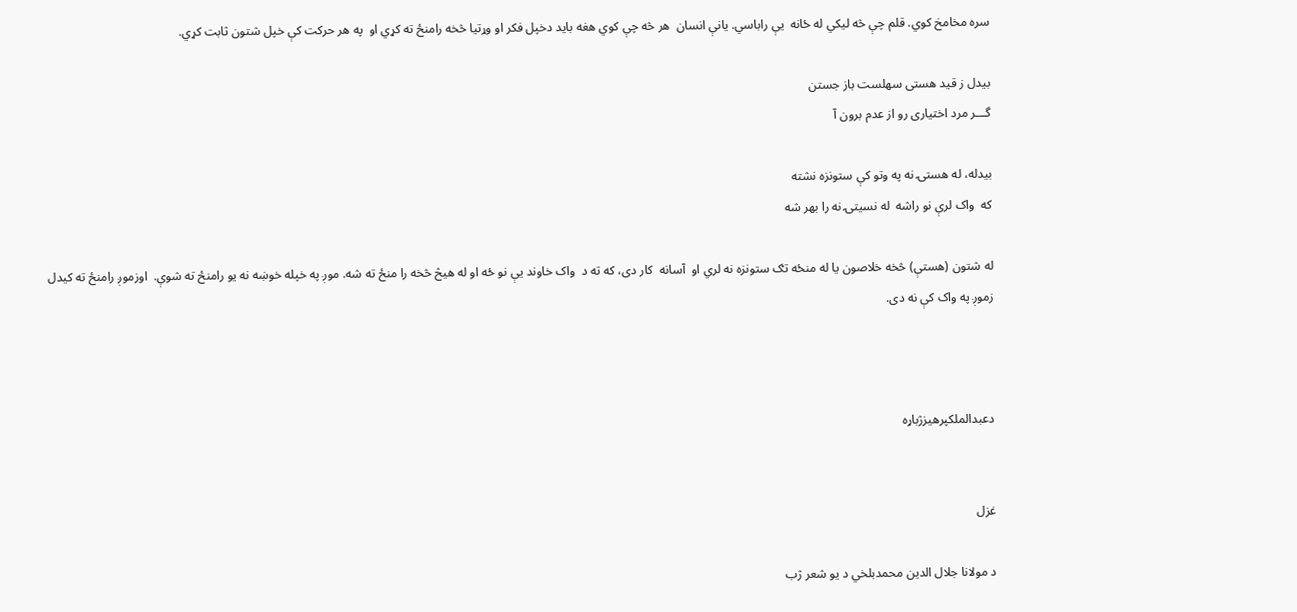سره مخامخ کوي. قلم چې څه ليکي له ځانه  يې راباسي. يانې انسان  هر څه چې کوي هغه بايد دخپل فکر او وړتيا څخه رامنځ ته کړي او  په هر حرکت کې خپل شتون ثابت کړي.

بیدل ز قید هستی سهلست باز جستن
گـــر مرد اختیاری رو از عدم برون آ

بیدله، له هستۍ نه په وتو کې ستونزه نشته
که  واک لرې نو راشه  له نسیتۍ نه را بهر شه

له شتون (هستې) څخه خلاصون يا له منځه تګ ستونزه نه لري او  آسانه  کار دی، که ته د  واک خاوند يې نو ځه او له هيڅ څخه را منځ ته شه. موږ په خپله خوښه نه يو رامنځ ته شوې.  اوزموږ رامنځ ته کيدل  زموږ په واک کې نه دی.



دعبدالملکپرهيزژباړه


غزل

د مولانا جلال الدین محمدبلخي د يو شعر ژب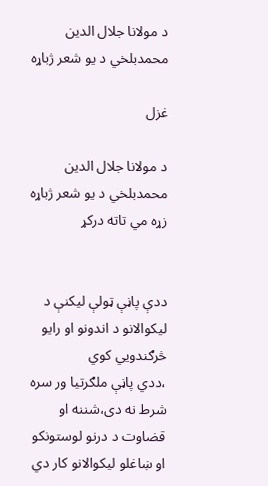د مولانا جلال الدین محمدبلخي د يو شعر ژباړه

غزل

د مولانا جلال الدین محمدبلخي د يو شعر ژباړه
زړه مي تاته درکړ


ددې پاڼې ټولې ليكنې د ليكوالانو د اندونو او رايو څرګندويي كوي
،ددي پاڼې ملګرتيا ور سره شرط نه دى،شننه او قضاوت د درنو لوستونکو او ښاغلو ليکوالانو کار دي